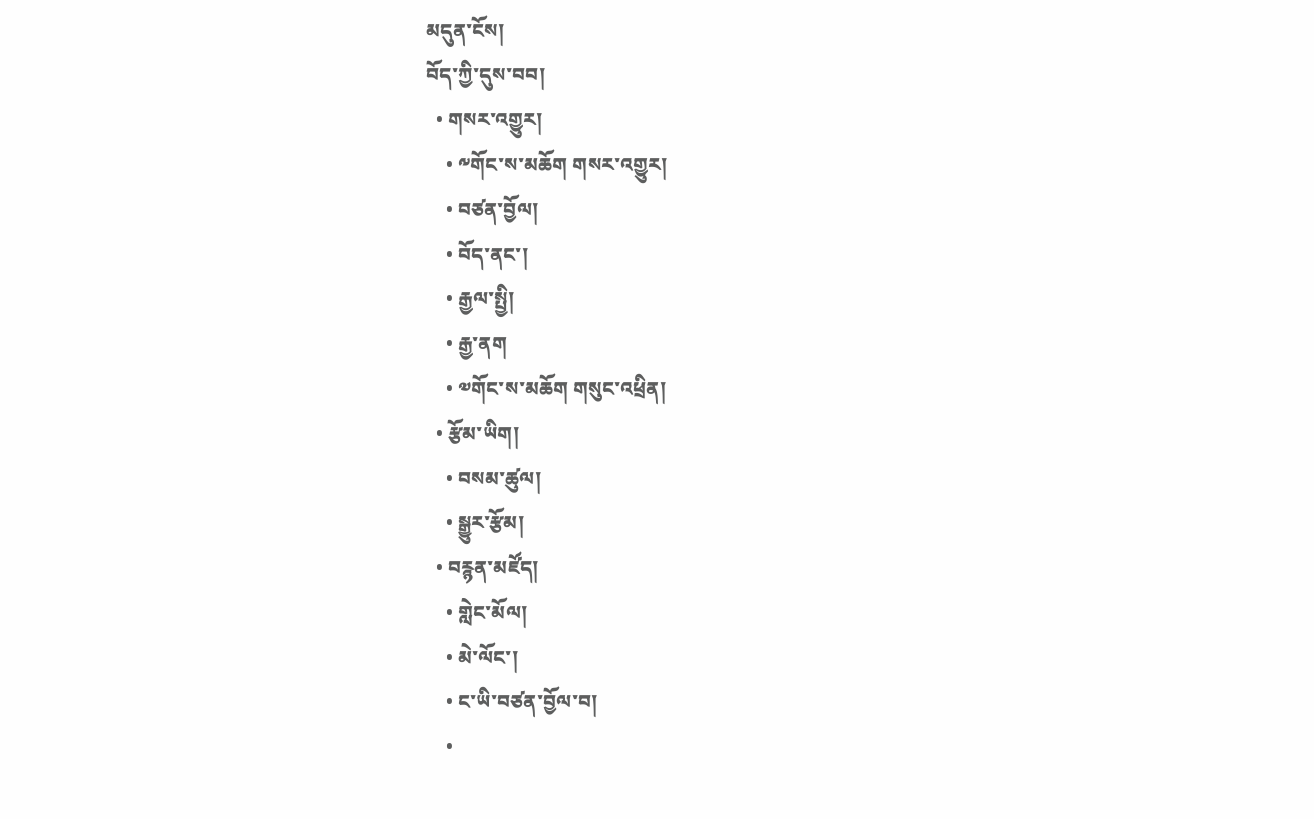མདུན་ངོས།
བོད་ཀྱི་དུས་བབ།
  • གསར་འགྱུར།
    • ༸གོང་ས་མཆོག གསར་འགྱུར།
    • བཙན་བྱོལ།
    • བོད་ནང་།
    • རྒྱལ་སྤྱི།
    • རྒྱ་ནག
    • ༧གོང་ས་མཆོག གསུང་འཕྲིན།
  • རྩོམ་ཡིག།
    • བསམ་ཚུལ།
    • སྒྱུར་རྩོམ།
  • བརྙན་མཛོད།
    • གླེང་མོལ།
    • མེ་ལོང་།
    • ང་ཡི་བཙན་བྱོལ་བ།
    •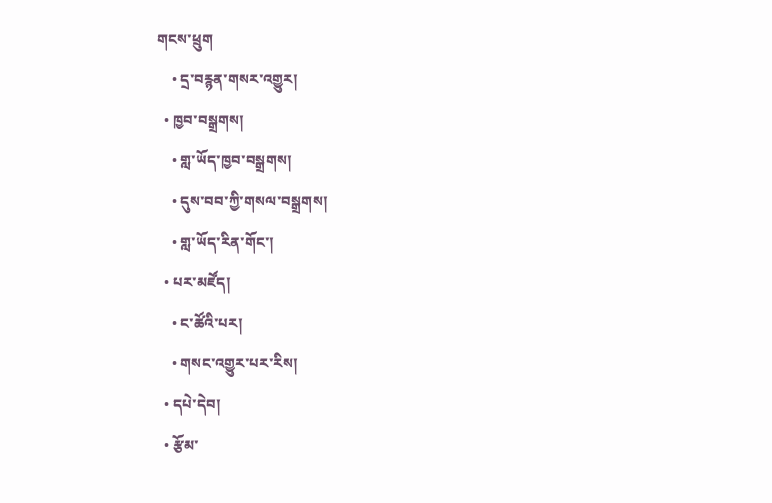གངས་ཕྲུག
    • དྲ་བརྙན་གསར་འགྱུར།
  • ཁྱབ་བསྒྲགས།
    • གླ་ཡོད་ཁྱབ་བསྒྲགས།
    • དུས་བབ་ཀྱི་གསལ་བསྒྲགས།
    • གླ་ཡོད་རིན་གོང་།
  • པར་མཛོད།
    • ང་ཚོའི་པར།
    • གསང་འགྱུར་པར་རིས།
  • དཔེ་དེབ།
  • རྩོམ་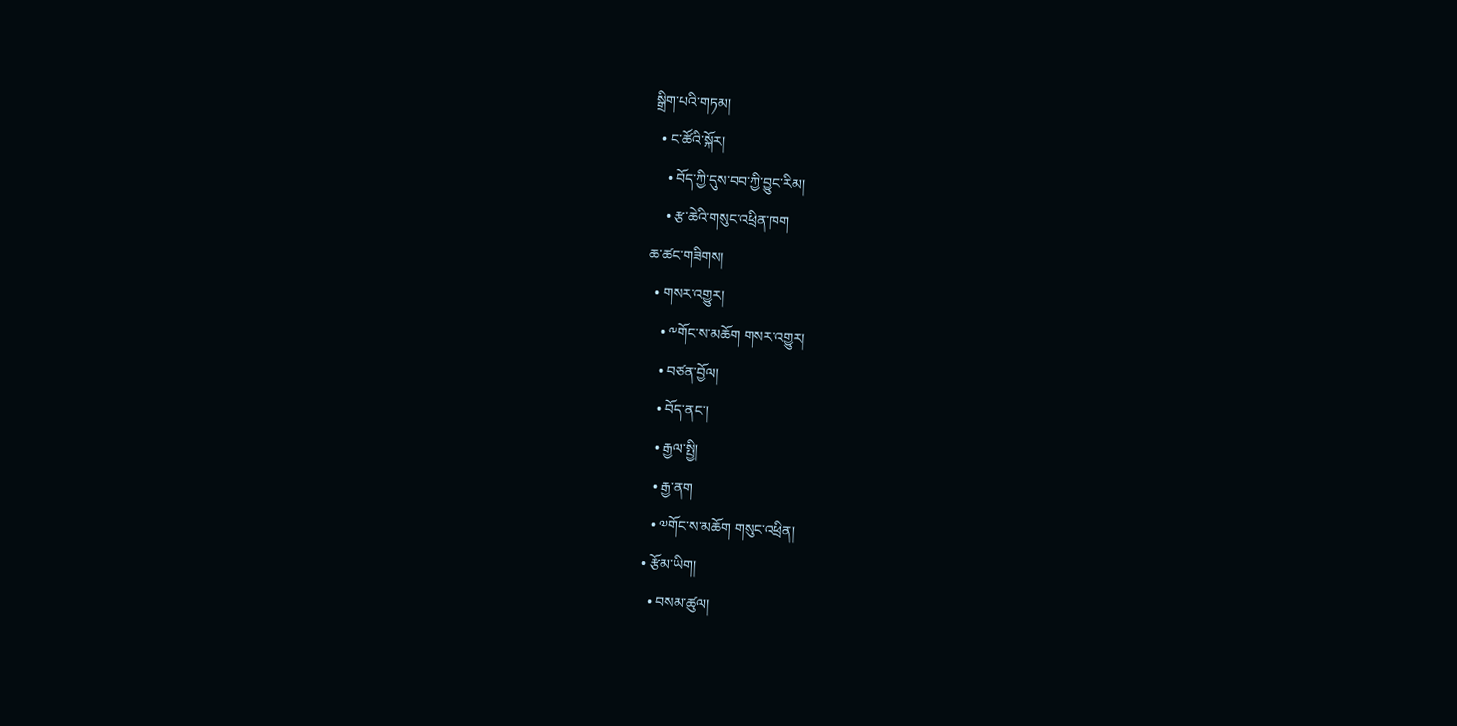སྒྲིག་པའི་གཏམ།
  • ང་ཚོའི་སྐོར།
    • བོད་ཀྱི་དུས་བབ་ཀྱི་བྱུང་རིམ།
    • རྩ་ཆེའི་གསུང་འཕྲིན་ཁག
ཆ་ཚང་གཟིགས།
  • གསར་འགྱུར།
    • ༸གོང་ས་མཆོག གསར་འགྱུར།
    • བཙན་བྱོལ།
    • བོད་ནང་།
    • རྒྱལ་སྤྱི།
    • རྒྱ་ནག
    • ༧གོང་ས་མཆོག གསུང་འཕྲིན།
  • རྩོམ་ཡིག།
    • བསམ་ཚུལ།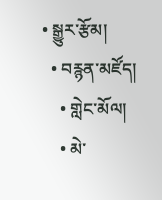• སྒྱུར་རྩོམ།
  • བརྙན་མཛོད།
    • གླེང་མོལ།
    • མེ་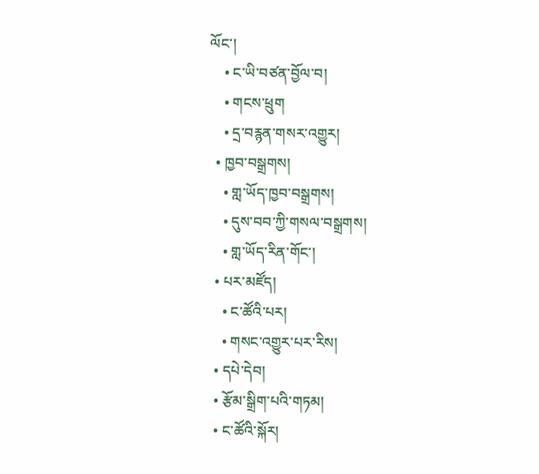ལོང་།
    • ང་ཡི་བཙན་བྱོལ་བ།
    • གངས་ཕྲུག
    • དྲ་བརྙན་གསར་འགྱུར།
  • ཁྱབ་བསྒྲགས།
    • གླ་ཡོད་ཁྱབ་བསྒྲགས།
    • དུས་བབ་ཀྱི་གསལ་བསྒྲགས།
    • གླ་ཡོད་རིན་གོང་།
  • པར་མཛོད།
    • ང་ཚོའི་པར།
    • གསང་འགྱུར་པར་རིས།
  • དཔེ་དེབ།
  • རྩོམ་སྒྲིག་པའི་གཏམ།
  • ང་ཚོའི་སྐོར།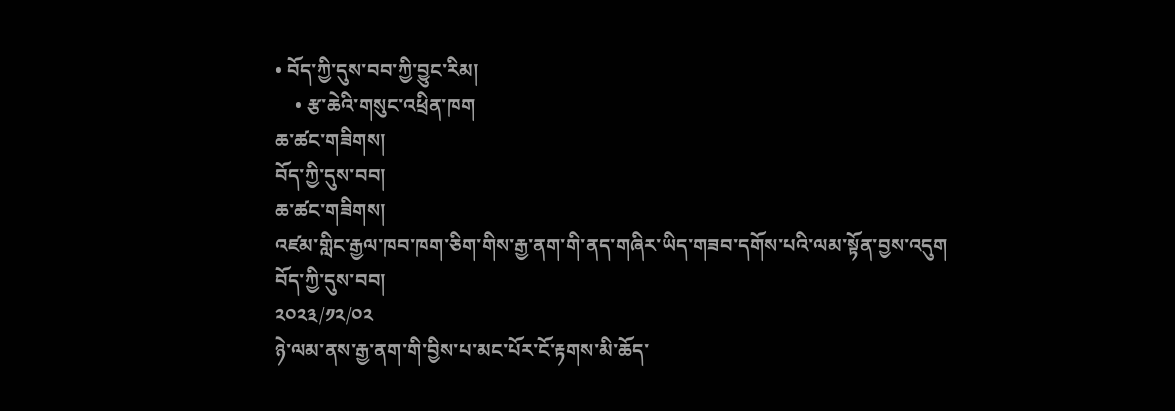• བོད་ཀྱི་དུས་བབ་ཀྱི་བྱུང་རིམ།
    • རྩ་ཆེའི་གསུང་འཕྲིན་ཁག
ཆ་ཚང་གཟིགས།
བོད་ཀྱི་དུས་བབ།
ཆ་ཚང་གཟིགས།
འཛམ་གླིང་རྒྱལ་ཁབ་ཁག་ཅིག་གིས་རྒྱ་ནག་གི་ནད་གཞིར་ཡིད་གཟབ་དགོས་པའི་ལམ་སྟོན་བྱས་འདུག
བོད་ཀྱི་དུས་བབ།
༢༠༢༣/༡༢/༠༢
ཉེ་ལམ་ནས་རྒྱ་ནག་གི་བྱིས་པ་མང་པོར་ངོ་རྟགས་མི་ཆོད་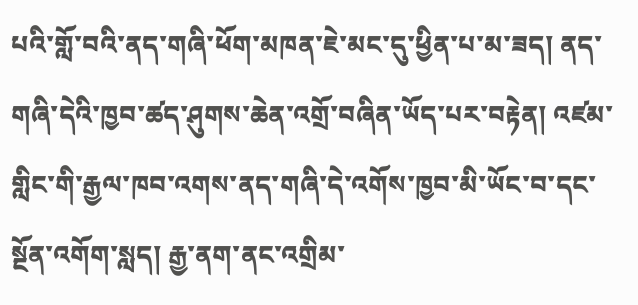པའི་གློ་བའི་ནད་གཞི་ཕོག་མཁན་ཇེ་མང་དུ་ཕྱིན་པ་མ་ཟད། ནད་གཞི་དེའི་ཁྱབ་ཚད་ཤུགས་ཆེན་འགྲོ་བཞིན་ཡོད་པར་བརྟེན། འཛམ་གླིང་གི་རྒྱལ་ཁབ་འགས་ནད་གཞི་དེ་འགོས་ཁྱབ་མི་ཡོང་བ་དང་སྔོན་འགོག་སླད། རྒྱ་ནག་ནང་འགྲིམ་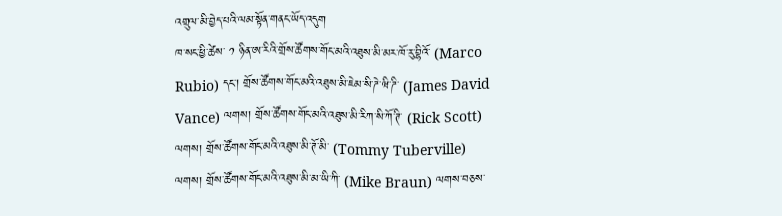འགྲུལ་མི་བྱེད་པའི་ལམ་སྟོན་གནང་ཡོད་འདུག
ཁ་སང་ཕྱི་ཚེས་ ༡ ཉིན་ཨ་རིའི་གྲོས་ཚོགས་གོང་མའི་འཐུས་མི་མར་ཁོ་རུ་བྷིའོ་ (Marco Rubio) དང་། གྲོས་ཚོགས་གོང་མའི་འཐུས་མི་ཇེམ་སི་ཌེ་ཝི་ཌི་ (James David Vance) ལགས། གྲོས་ཚོགས་གོང་མའི་འཐུས་མི་རིཀ་སི་ཀོ་ཊི་ (Rick Scott) ལགས། གྲོས་ཚོགས་གོང་མའི་འཐུས་མི་ཊོ་མི་ (Tommy Tuberville) ལགས། གྲོས་ཚོགས་གོང་མའི་འཐུས་མི་མ་ཡི་ཀི་ (Mike Braun) ལགས་བཅས་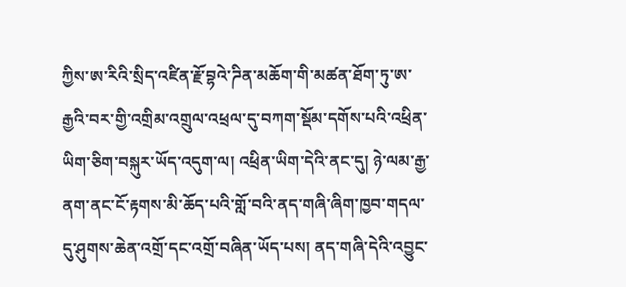ཀྱིས་ཨ་རིའི་སྲིད་འཛིན་རྗོ་བྷའེ་ཌིན་མཆོག་གི་མཚན་ཐོག་ཏུ་ཨ་རྒྱའི་བར་གྱི་འགྲིམ་འགྲུལ་འཕྲལ་དུ་བཀག་སྡོམ་དགོས་པའི་འཕྲིན་ཡིག་ཅིག་བསྐུར་ཡོད་འདུག་ལ། འཕྲིན་ཡིག་དེའི་ནང་དུ། ཉེ་ལམ་རྒྱ་ནག་ནང་ངོ་རྟགས་མི་ཆོད་པའི་གློ་བའི་ནད་གཞི་ཞིག་ཁྱབ་གདལ་དུ་ཤུགས་ཆེན་འགྲོ་དང་འགྲོ་བཞིན་ཡོད་པས། ནད་གཞི་དེའི་འབྱུང་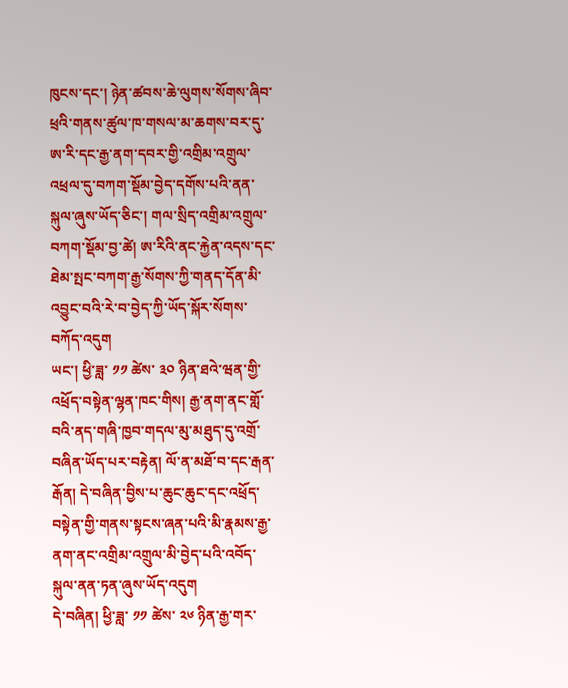ཁུངས་དང་། ཉེན་ཚབས་ཆེ་ལུགས་སོགས་ཞིབ་ཕྲའི་གནས་ཚུལ་ཁ་གསལ་མ་ཆགས་བར་དུ་ཨ་རི་དང་རྒྱ་ནག་དབར་གྱི་འགྲིམ་འགྲུལ་འཕྲལ་དུ་བཀག་སྡོམ་བྱེད་དགོས་པའི་ནན་སྐུལ་ཞུས་ཡོད་ཅིང་། གལ་སྲིད་འགྲིམ་འགྲུལ་བཀག་སྡོམ་བྱ་ཚེ། ཨ་རིའི་ནང་རྐྱེན་འདས་དང་ཐེམ་སྤང་བཀག་རྒྱ་སོགས་ཀྱི་གནད་དོན་མི་འབྱུང་བའི་རེ་བ་བྱེད་ཀྱི་ཡོད་སྐོར་སོགས་བཀོད་འདུག
ཡང་། ཕྱི་ཟླ་ ༡༡ ཚེས་ ༣༠ ཉིན་ཐའེ་ཝན་གྱི་འཕྲོད་བསྟེན་ལྷན་ཁང་གིས། རྒྱ་ནག་ནང་གློ་བའི་ནད་གཞི་ཁྱབ་གདལ་མུ་མཐུད་དུ་འགྲོ་བཞིན་ཡོད་པར་བརྟེན། ལོ་ན་མཐོ་བ་དང་རྒན་རྒོན། དེ་བཞིན་བྱིས་པ་ཆུང་ཆུང་དང་འཕྲོད་བསྟེན་གྱི་གནས་སྟངས་ཞན་པའི་མི་རྣམས་རྒྱ་ནག་ནང་འགྲིམ་འགྲུལ་མི་བྱེད་པའི་འབོད་སྐུལ་ནན་ཏན་ཞུས་ཡོད་འདུག
དེ་བཞིན། ཕྱི་ཟླ་ ༡༡ ཚེས་ ༢༦ ཉིན་རྒྱ་གར་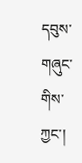དབུས་གཞུང་གིས་ཀྱང་།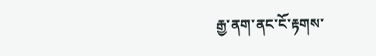རྒྱ་ནག་ནང་ངོ་རྟགས་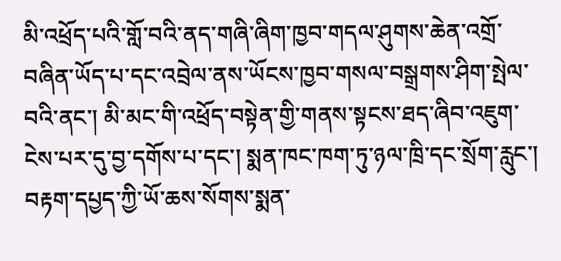མི་འཕྲོད་པའི་གློ་བའི་ནད་གཞི་ཞིག་ཁྱབ་གདལ་ཤུགས་ཆེན་འགྲོ་བཞིན་ཡོད་པ་དང་འབྲེལ་ནས་ཡོངས་ཁྱབ་གསལ་བསྒྲགས་ཤིག་སྤེལ་བའི་ནང་། མི་མང་གི་འཕྲོད་བསྟེན་གྱི་གནས་སྟངས་ཐད་ཞིབ་འཇུག་ངེས་པར་དུ་བྱ་དགོས་པ་དང་། སྨན་ཁང་ཁག་ཏུ་ཉལ་ཁྲི་དང་སྲོག་རླུང་། བརྟག་དཔྱད་ཀྱི་ཡོ་ཆས་སོགས་སྨན་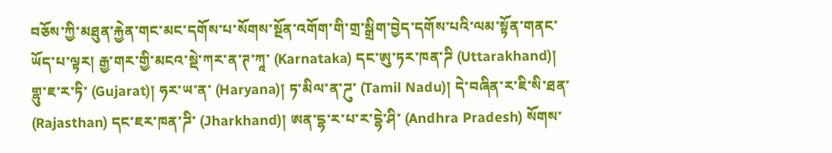བཅོས་ཀྱི་མཐུན་རྐྱེན་གང་མང་དགོས་པ་སོགས་སྔོན་འགོག་གི་གྲ་སྒྲིག་བྱེད་དགོས་པའི་ལམ་སྟོན་གནང་ཡོད་པ་ལྟར། རྒྱ་གར་གྱི་མངའ་སྡེ་ཀར་ན་ཊ་ཀཱ་ (Karnataka) དང་ཨུ་ཏར་ཁན་ཌི (Uttarakhand)། གྷུ་ཇ་ར་ཏི་ (Gujarat)། ཧར་ཡ་ན་ (Haryana)། ཏ་མིལ་ན་ཌུ་ (Tamil Nadu)། དེ་བཞིན་ར་ཇི་སི་ཐན་ (Rajasthan) དང་ཇར་ཁན་ཌི་ (Jharkhand)། ཨན་དྷ་ར་པ་ར་དྷེ་ཤི་ (Andhra Pradesh) སོགས་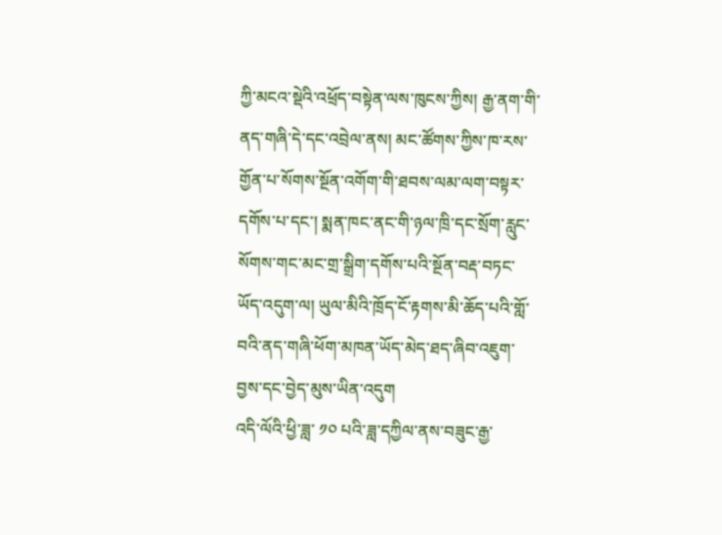ཀྱི་མངའ་སྡེའི་འཕྲོད་བསྟེན་ལས་ཁུངས་ཀྱིས། རྒྱ་ནག་གི་ནད་གཞི་དེ་དང་འབྲེལ་ནས། མང་ཚོགས་ཀྱིས་ཁ་རས་གྱོན་པ་སོགས་སྔོན་འགོག་གི་ཐབས་ལམ་ལག་བསྟར་དགོས་པ་དང་། སྨན་ཁང་ནང་གི་ཉལ་ཁྲི་དང་སྲོག་རླུང་སོགས་གང་མང་གྲ་སྒྲིག་དགོས་པའི་སྔོན་བརྡ་བཏང་ཡོད་འདུག་ལ། ཡུལ་མིའི་ཁྲོད་ངོ་རྟགས་མི་ཆོད་པའི་གློ་བའི་ནད་གཞི་ཕོག་མཁན་ཡོད་མེད་ཐད་ཞིབ་འཇུག་བྱས་དང་བྱེད་མུས་ཡིན་འདུག
འདི་ལོའི་ཕྱི་ཟླ་ ༡༠ པའི་ཟླ་དཀྱིལ་ནས་བཟུང་རྒྱ་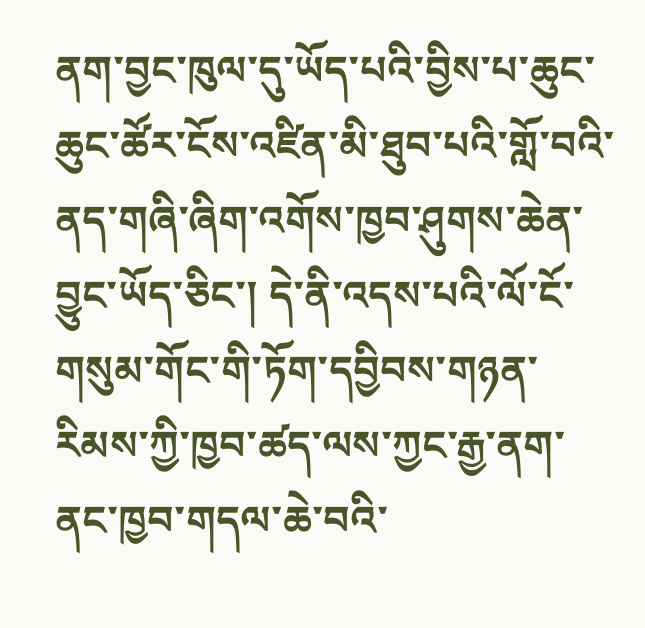ནག་བྱང་ཁུལ་དུ་ཡོད་པའི་བྱིས་པ་ཆུང་ཆུང་ཚོར་ངོས་འཛིན་མི་ཐུབ་པའི་གློ་བའི་ནད་གཞི་ཞིག་འགོས་ཁྱབ་ཤུགས་ཆེན་བྱུང་ཡོད་ཅིང་། དེ་ནི་འདས་པའི་ལོ་ངོ་གསུམ་གོང་གི་ཏོག་དབྱིབས་གཉན་རིམས་ཀྱི་ཁྱབ་ཚད་ལས་ཀྱང་རྒྱ་ནག་ནང་ཁྱབ་གདལ་ཆེ་བའི་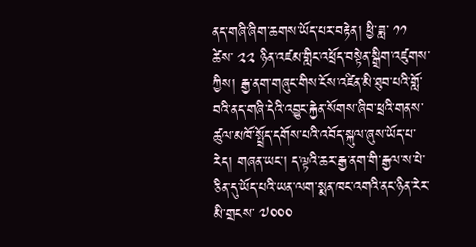ནད་གཞི་ཞིག་ཆགས་ཡོད་པར་བརྟེན། ཕྱི་ཟླ་ ༡༡ ཚེས་ ༢༢ ཉིན་འཛམ་གླིང་འཕྲོད་བསྟེན་སྒྲིག་འཛུགས་ཀྱིས། རྒྱ་ནག་གཞུང་གིས་ངོས་འཛིན་མི་ཐུབ་པའི་གློ་བའི་ནད་གཞི་དེའི་འབྱུང་རྐྱེན་སོགས་ཞིབ་ཕྲའི་གནས་ཚུལ་མཁོ་སྤྲོད་དགོས་པའི་འབོད་སྐུལ་ཞུས་ཡོད་པ་རེད། གཞན་ཡང་། ད་ལྟའི་ཆར་རྒྱ་ནག་གི་རྒྱལ་ས་པེ་ཅིན་དུ་ཡོད་པའི་ཡན་ལག་སྨན་ཁང་འགའི་ནང་ཉིན་རེར་མི་གྲངས་ ༧༠༠༠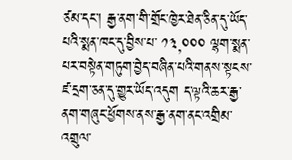ཙམ་དང་། རྒྱ་ནག་གི་གྲོང་ཁྱེར་ཐེན་ཅིན་དུ་ཡོད་པའི་སྨན་ཁང་དུ་བྱིས་པ་ ༡༣,༠༠༠ ལྷག་སྨན་པར་བསྟེན་གཏུག་བྱེད་བཞིན་པའི་གནས་སྟངས་ཛ་དྲག་ཅན་དུ་གྱུར་ཡོད་འདུག ད་ལྟའི་ཆར་རྒྱ་ནག་གཞུང་ཕྱོགས་ནས་རྒྱ་ནག་ནང་འགྲིམ་འགྲུལ་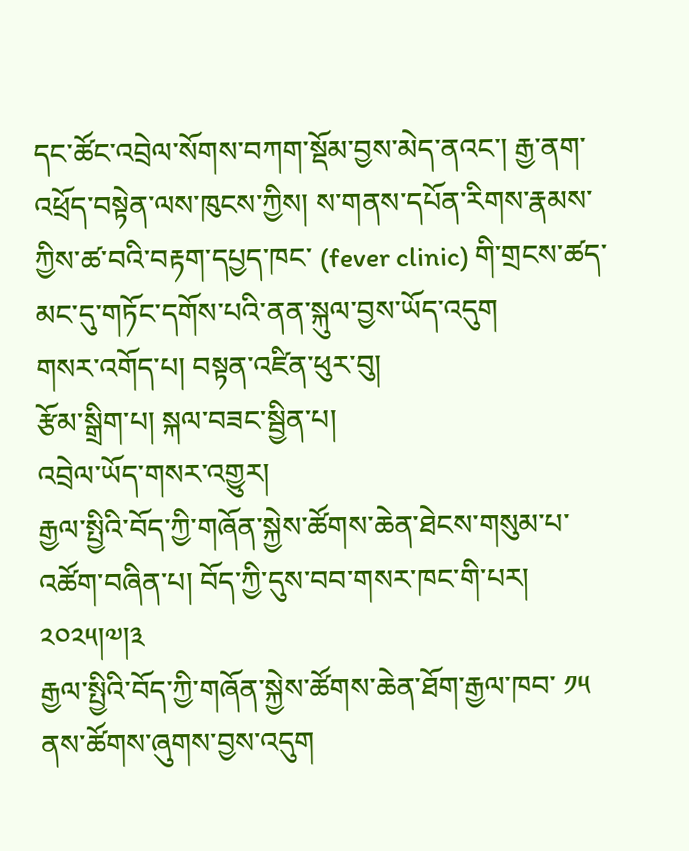དང་ཚོང་འབྲེལ་སོགས་བཀག་སྡོམ་བྱས་མེད་ནའང་། རྒྱ་ནག་འཕྲོད་བསྟེན་ལས་ཁུངས་ཀྱིས། ས་གནས་དཔོན་རིགས་རྣམས་ཀྱིས་ཚ་བའི་བརྟག་དཔྱད་ཁང་ (fever clinic) གི་གྲངས་ཚད་མང་དུ་གཏོང་དགོས་པའི་ནན་སྐུལ་བྱས་ཡོད་འདུག
གསར་འགོད་པ། བསྟན་འཛིན་ཕུར་བུ།
རྩོམ་སྒྲིག་པ། སྐལ་བཟང་སྦྱིན་པ།
འབྲེལ་ཡོད་གསར་འགྱུར།
རྒྱལ་སྤྱིའི་བོད་ཀྱི་གཞོན་སྐྱེས་ཚོགས་ཆེན་ཐེངས་གསུམ་པ་འཚོག་བཞིན་པ། བོད་ཀྱི་དུས་བབ་གསར་ཁང་གི་པར། ༢༠༢༥།༧།༣
རྒྱལ་སྤྱིའི་བོད་ཀྱི་གཞོན་སྐྱེས་ཚོགས་ཆེན་ཐོག་རྒྱལ་ཁབ་ ༡༥ ནས་ཚོགས་ཞུགས་བྱས་འདུག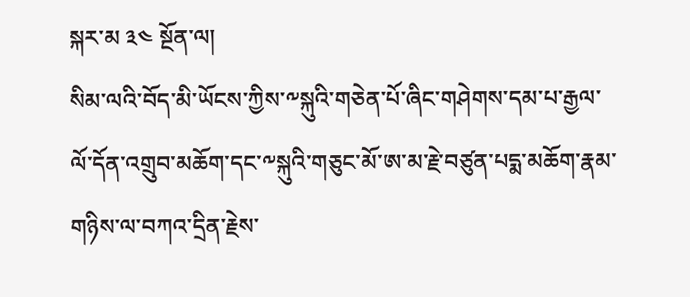སྐར་མ ༣༤ སྔོན་ལ།
སིམ་ལའི་བོད་མི་ཡོངས་ཀྱིས་༸སྐུའི་གཅེན་པོ་ཞིང་གཤེགས་དམ་པ་རྒྱལ་ལོ་དོན་འགྲུབ་མཆོག་དང་༸སྐུའི་གཅུང་མོ་ཨ་མ་རྗེ་བཙུན་པདྨ་མཆོག་རྣམ་གཉིས་ལ་བཀའ་དྲིན་རྗེས་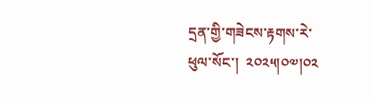དྲན་གྱི་གཟེངས་རྟགས་རེ་ཕུལ་སོང་།  ༢༠༢༥།༠༧།༠༢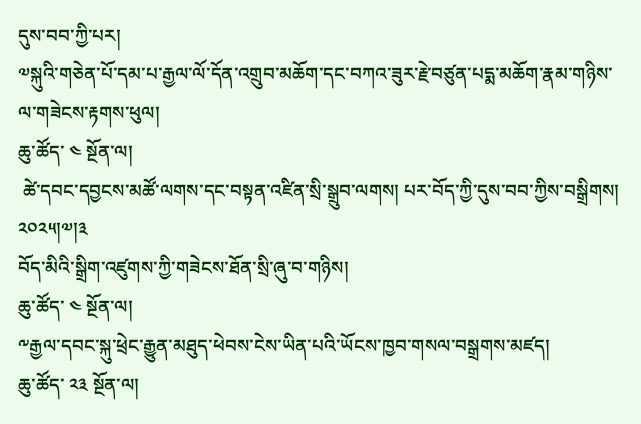དུས་བབ་ཀྱི་པར།
༧སྐུའི་གཅེན་པོ་དམ་པ་རྒྱལ་ལོ་དོན་འགྲུབ་མཆོག་དང་བཀའ་ཟུར་རྗེ་བཙུན་པདྨ་མཆོག་རྣམ་གཉིས་ལ་གཟེངས་རྟགས་ཕུལ།
ཆུ་ཚོད་ ༤ སྔོན་ལ།
 ཚེ་དབང་དབྱངས་མཚོ་ལགས་དང་བསྟན་འཛིན་སྲི་སྒྲུབ་ལགས། པར་བོད་ཀྱི་དུས་བབ་ཀྱིས་བསྒྲིགས། ༢༠༢༥།༧།༣
བོད་མིའི་སྒྲིག་འཛུགས་ཀྱི་གཟེངས་ཐོན་སྲི་ཞུ་བ་གཉིས།
ཆུ་ཚོད་ ༤ སྔོན་ལ།
༸རྒྱལ་དབང་སྐུ་ཕྲེང་རྒྱུན་མཐུད་ཕེབས་ངེས་ཡིན་པའི་ཡོངས་ཁྱབ་གསལ་བསྒྲགས་མཛད།
ཆུ་ཚོད་ ༢༣ སྔོན་ལ།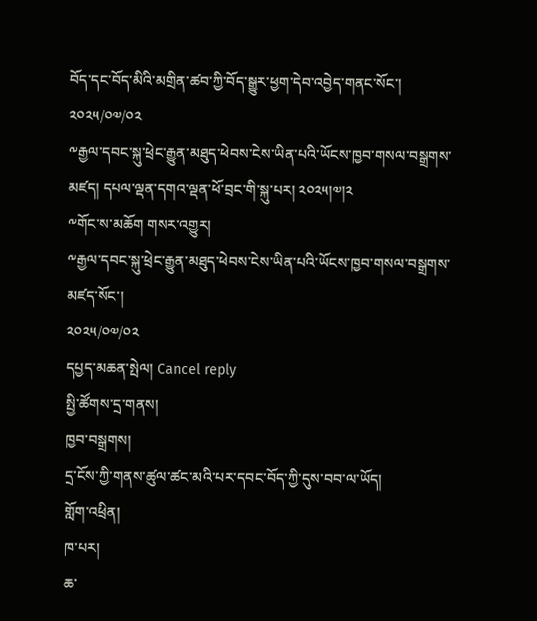བོད་དང་བོད་མིའི་མགྲིན་ཚབ་ཀྱི་བོད་སྒྱུར་ཕྱག་དེབ་འབྱེད་གནང་སོང་།
༢༠༢༥/༠༧/༠༢
༸རྒྱལ་དབང་སྐུ་ཕྲེང་རྒྱུན་མཐུད་ཕེབས་ངེས་ཡིན་པའི་ཡོངས་ཁྱབ་གསལ་བསྒྲགས་མཛད། དཔལ་ལྡན་དགའ་ལྡན་ཕོ་བྲང་གི་སྐུ་པར། ༢༠༢༥།༧།༢
༸གོང་ས་མཆོག གསར་འགྱུར།
༸རྒྱལ་དབང་སྐུ་ཕྲེང་རྒྱུན་མཐུད་ཕེབས་ངེས་ཡིན་པའི་ཡོངས་ཁྱབ་གསལ་བསྒྲགས་མཛད་སོང་།
༢༠༢༥/༠༧/༠༢
དཔྱད་མཆན་སྤེལ། Cancel reply
སྤྱི་ཚོགས་དྲ་གནས།
ཁྱབ་བསྒྲགས།
དྲ་ངོས་ཀྱི་གནས་ཚུལ་ཚང་མའི་པར་དབང་བོད་ཀྱི་དུས་བབ་ལ་ཡོད།
གློག་འཕྲིན།
ཁ་པར།
ཆ་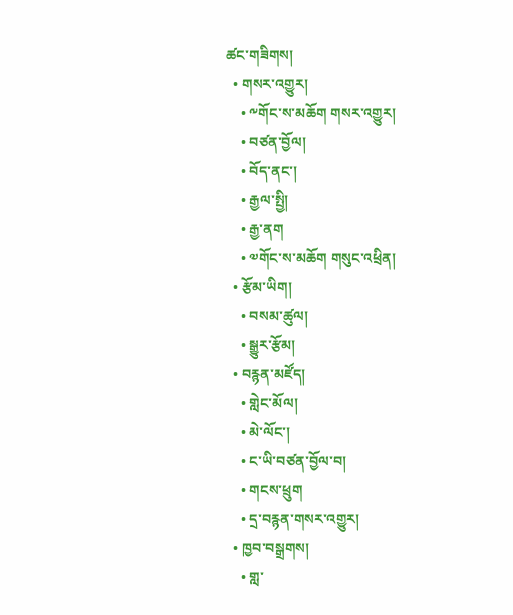ཚང་གཟིགས།
  • གསར་འགྱུར།
    • ༸གོང་ས་མཆོག གསར་འགྱུར།
    • བཙན་བྱོལ།
    • བོད་ནང་།
    • རྒྱལ་སྤྱི།
    • རྒྱ་ནག
    • ༧གོང་ས་མཆོག གསུང་འཕྲིན།
  • རྩོམ་ཡིག།
    • བསམ་ཚུལ།
    • སྒྱུར་རྩོམ།
  • བརྙན་མཛོད།
    • གླེང་མོལ།
    • མེ་ལོང་།
    • ང་ཡི་བཙན་བྱོལ་བ།
    • གངས་ཕྲུག
    • དྲ་བརྙན་གསར་འགྱུར།
  • ཁྱབ་བསྒྲགས།
    • གླ་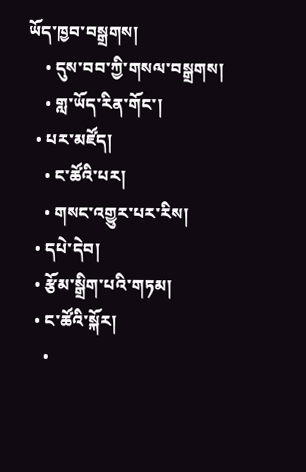ཡོད་ཁྱབ་བསྒྲགས།
    • དུས་བབ་ཀྱི་གསལ་བསྒྲགས།
    • གླ་ཡོད་རིན་གོང་།
  • པར་མཛོད།
    • ང་ཚོའི་པར།
    • གསང་འགྱུར་པར་རིས།
  • དཔེ་དེབ།
  • རྩོམ་སྒྲིག་པའི་གཏམ།
  • ང་ཚོའི་སྐོར།
    •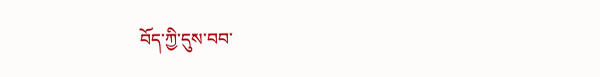བོད་ཀྱི་དུས་བབ་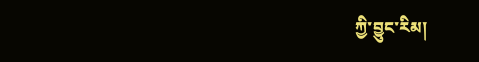ཀྱི་བྱུང་རིམ།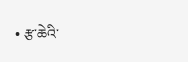• རྩ་ཆེའི་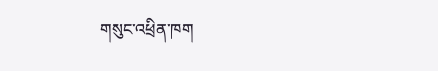གསུང་འཕྲིན་ཁག